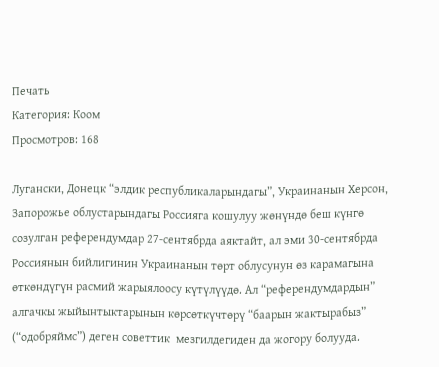Печать
Категория: Коом
Просмотров: 168

Лугански, Донецк “элдик республикаларындагы”, Украинанын Херсон, Запорожье облустарындагы Россияга кошулуу жөнүндө беш күнгө созулган референдумдар 27-сентябрда аяктайт, ал эми 30-сентябрда Россиянын бийлигинин Украинанын төрт облусунун өз карамагына өткөндүгүн расмий жарыялоосу күтүлүүдө. Ал “референдумдардын” алгачкы жыйынтыктарынын көрсөткүчтөрү “баарын жактырабыз” (“одобряймс”) деген советтик  мезгилдегиден да жогору болууда.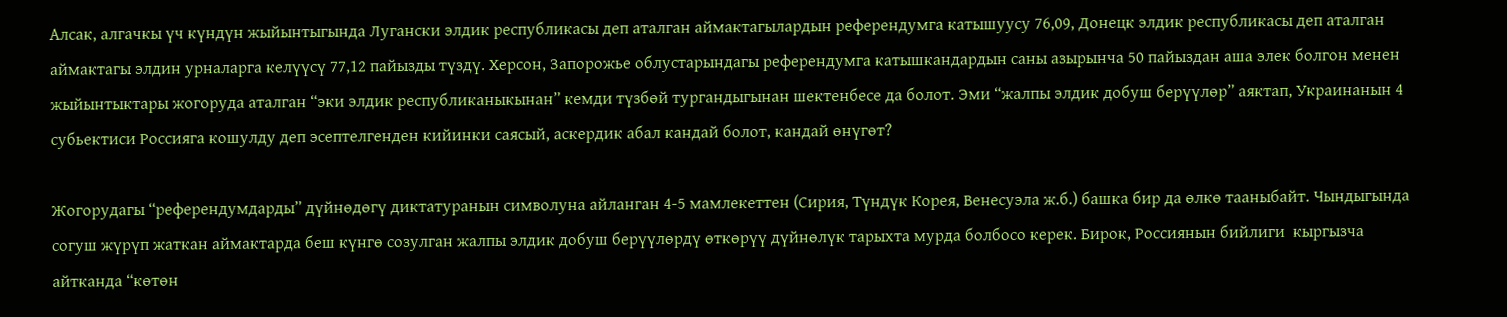Алсак, алгачкы үч күндүн жыйынтыгында Лугански элдик республикасы деп аталган аймактагылардын референдумга катышуусу 76,09, Донецк элдик республикасы деп аталган аймактагы элдин урналарга келүүсү 77,12 пайызды түздү. Херсон, Запорожье облустарындагы референдумга катышкандардын саны азырынча 50 пайыздан аша элек болгон менен жыйынтыктары жогоруда аталган “эки элдик республиканыкынан” кемди түзбөй тургандыгынан шектенбесе да болот. Эми “жалпы элдик добуш берүүлөр” аяктап, Украинанын 4 субьектиси Россияга кошулду деп эсептелгенден кийинки саясый, аскердик абал кандай болот, кандай өнүгөт?

Жогорудагы “референдумдарды” дүйнөдөгү диктатуранын символуна айланган 4-5 мамлекеттен (Сирия, Түндүк Корея, Венесуэла ж.б.) башка бир да өлкө тааныбайт. Чындыгында согуш жүрүп жаткан аймактарда беш күнгө созулган жалпы элдик добуш берүүлөрдү өткөрүү дүйнөлүк тарыхта мурда болбосо керек. Бирок, Россиянын бийлиги  кыргызча айтканда “көтөн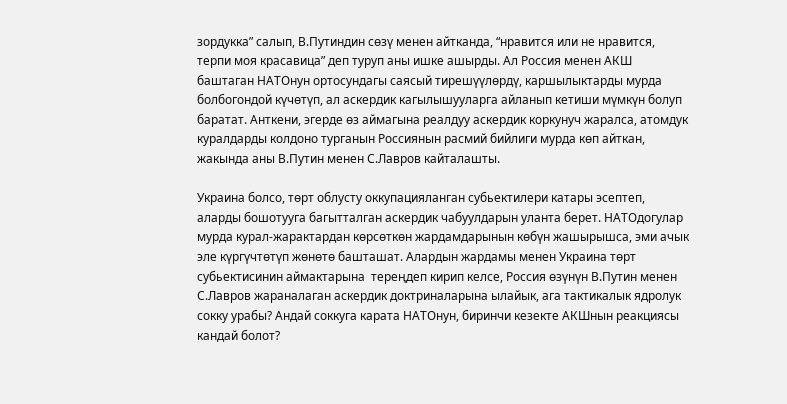зордукка” салып, В.Путиндин сөзү менен айтканда, “нравится или не нравится, терпи моя красавица” деп туруп аны ишке ашырды. Ал Россия менен АКШ баштаган НАТОнун ортосундагы саясый тирешүүлөрдү, каршылыктарды мурда болбогондой күчөтүп, ал аскердик кагылышууларга айланып кетиши мүмкүн болуп баратат. Анткени, эгерде өз аймагына реалдуу аскердик коркунуч жаралса, атомдук куралдарды колдоно турганын Россиянын расмий бийлиги мурда көп айткан, жакында аны В.Путин менен С.Лавров кайталашты.

Украина болсо, төрт облусту оккупацияланган субьектилери катары эсептеп, аларды бошотууга багытталган аскердик чабуулдарын уланта берет. НАТОдогулар мурда курал-жарактардан көрсөткөн жардамдарынын көбүн жашырышса, эми ачык эле күргүчтөтүп жөнөтө башташат. Алардын жардамы менен Украина төрт субьектисинин аймактарына  тереңдеп кирип келсе, Россия өзүнүн В.Путин менен С.Лавров жараналаган аскердик доктриналарына ылайык, ага тактикалык ядролук сокку урабы? Андай соккуга карата НАТОнун, биринчи кезекте АКШнын реакциясы кандай болот?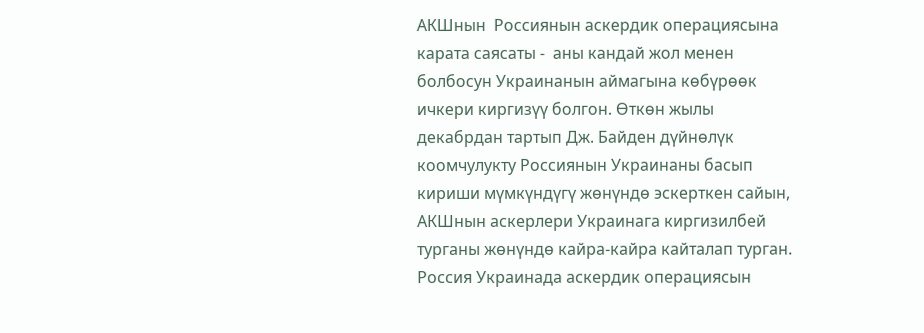АКШнын  Россиянын аскердик операциясына карата саясаты -  аны кандай жол менен болбосун Украинанын аймагына көбүрөөк ичкери киргизүү болгон. Өткөн жылы декабрдан тартып Дж. Байден дүйнөлүк коомчулукту Россиянын Украинаны басып кириши мүмкүндүгү жөнүндө эскерткен сайын, АКШнын аскерлери Украинага киргизилбей турганы жөнүндө кайра-кайра кайталап турган. Россия Украинада аскердик операциясын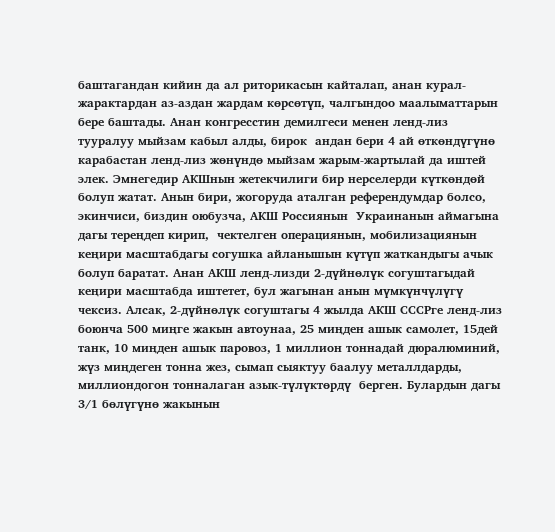баштагандан кийин да ал риторикасын кайталап, анан курал-жарактардан аз-аздан жардам көрсөтүп, чалгындоо маалыматтарын бере баштады. Анан конгресстин демилгеси менен ленд-лиз тууралуу мыйзам кабыл алды, бирок  андан бери 4 ай өткөндүгүнө карабастан ленд-лиз жөнүндө мыйзам жарым-жартылай да иштей элек. Эмнегедир АКШнын жетекчилиги бир нерселерди күткөндөй болуп жатат. Анын бири, жогоруда аталган референдумдар болсо, экинчиси, биздин оюбузча, АКШ Россиянын  Украинанын аймагына дагы тереңдеп кирип,  чектелген операциянын, мобилизациянын кеңири масштабдагы согушка айланышын күтүп жаткандыгы ачык болуп баратат. Анан АКШ ленд-лизди 2-дүйнөлүк согуштагыдай кеңири масштабда иштетет, бул жагынан анын мүмкүнчүлүгү чексиз. Алсак, 2-дүйнөлүк согуштагы 4 жылда АКШ СССРге ленд-лиз боюнча 500 миңге жакын автоунаа, 25 миңден ашык самолет, 15дей танк, 10 миңден ашык паровоз, 1 миллион тоннадай дюралюминий, жүз миңдеген тонна жез, сымап сыяктуу баалуу металлдарды, миллиондогон тонналаган азык-түлүктөрдү  берген. Булардын дагы 3/1 бөлүгүнө жакынын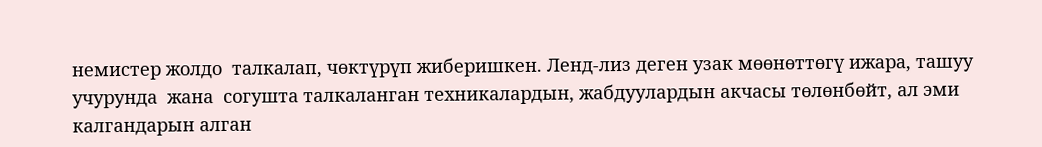немистер жолдо  талкалап, чөктүрүп жиберишкен. Ленд-лиз деген узак мөөнөттөгү ижара, ташуу учурунда  жана  согушта талкаланган техникалардын, жабдуулардын акчасы төлөнбөйт, ал эми калгандарын алган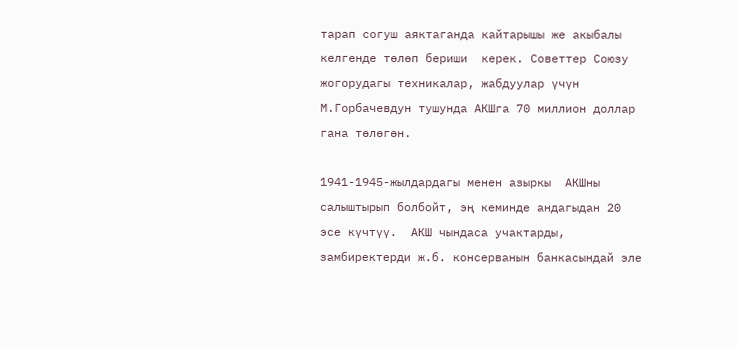тарап согуш аяктаганда кайтарышы же акыбалы келгенде төлөп бериши  керек. Советтер Союзу  жогорудагы техникалар, жабдуулар үчүн М.Горбачевдун тушунда АКШга 70 миллион доллар гана төлөгөн.

1941-1945-жылдардагы менен азыркы  АКШны салыштырып болбойт, эң кеминде андагыдан 20 эсе күчтүү.  АКШ чындаса учактарды, замбиректерди ж.б. консерванын банкасындай эле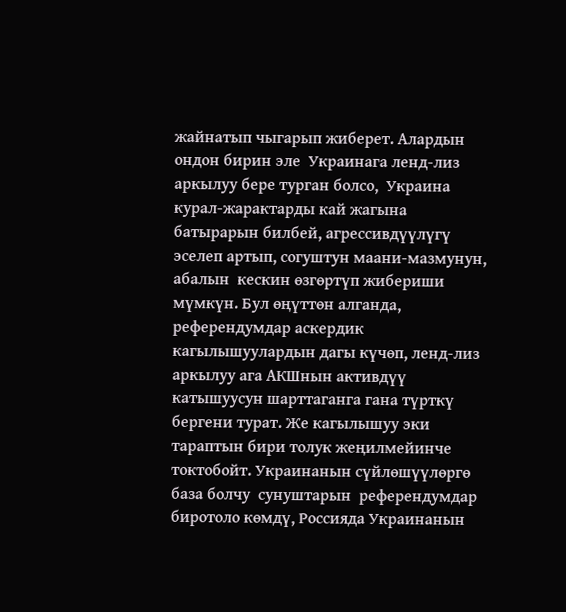жайнатып чыгарып жиберет. Алардын ондон бирин эле  Украинага ленд-лиз аркылуу бере турган болсо,  Украина курал-жарактарды кай жагына батырарын билбей, агрессивдүүлүгү  эселеп артып, согуштун маани-мазмунун, абалын  кескин өзгөртүп жибериши мүмкүн. Бул өңүттөн алганда, референдумдар аскердик кагылышуулардын дагы күчөп, ленд-лиз аркылуу ага АКШнын активдүү катышуусун шарттаганга гана түрткү бергени турат. Же кагылышуу эки тараптын бири толук жеңилмейинче токтобойт. Украинанын сүйлөшүүлөргө база болчу  сунуштарын  референдумдар биротоло көмдү, Россияда Украинанын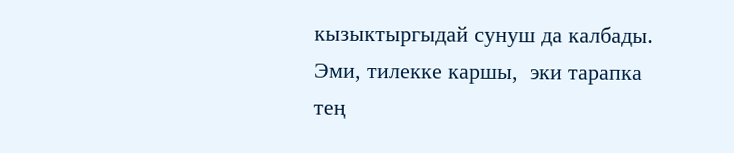кызыктыргыдай сунуш да калбады. Эми, тилекке каршы,  эки тарапка тең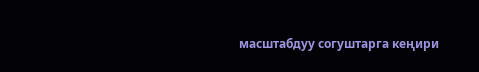масштабдуу согуштарга кеңири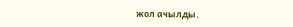жол ачылды.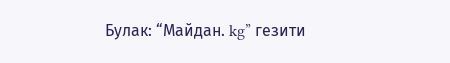Булак: “Майдан. kg” гезити